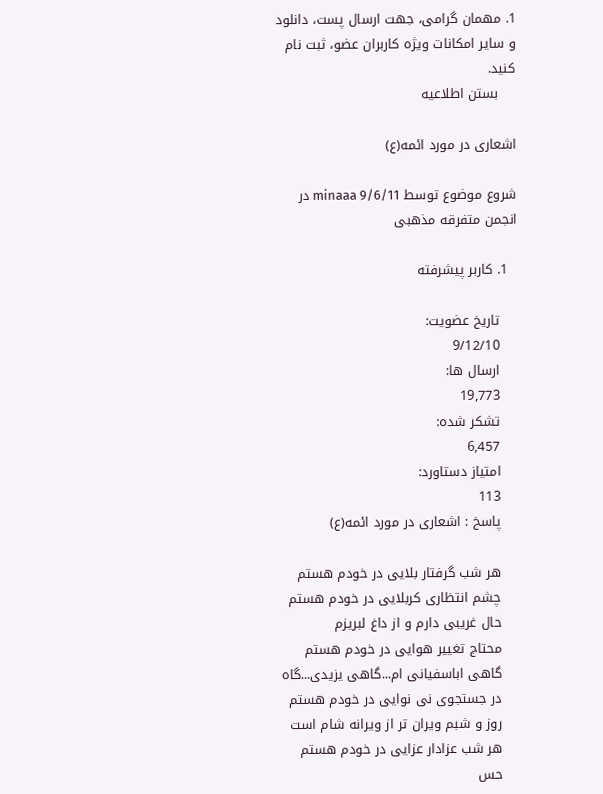1. مهمان گرامی، جهت ارسال پست، دانلود و سایر امکانات ویژه کاربران عضو، ثبت نام کنید.
    بستن اطلاعیه

اشعاری در مورد ائمه(ع)

شروع موضوع توسط minaaa 9/6/11 در انجمن متفرقه مذهبی

  1. کاربر پیشرفته

    تاریخ عضویت:
    9/12/10
    ارسال ها:
    19,773
    تشکر شده:
    6,457
    امتیاز دستاورد:
    113
    پاسخ : اشعاری در مورد ائمه(ع)

    هر شب گرفتار بلایی در خودم هستم
    چشم انتظاری کربلایی در خودم هستم
    حال غریبی دارم و از داغ لبریزم
    محتاج تغییر هوایی در خودم هستم
    گاهی اباسفیانی ام...گاهی یزیدی...گاه
    در جستجوی نی نوایی در خودم هستم
    روز و شبم ویران تر از ویرانه شام است
    هر شب عزادار عزایی در خودم هستم
    حس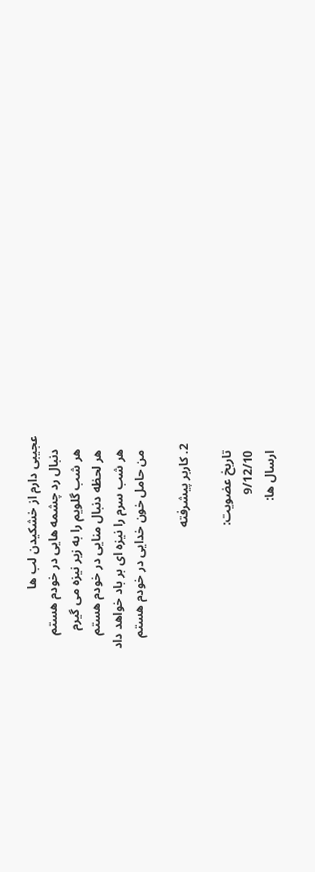عجیبی دارم از خشکیدن لب ها
    دنبال رد چشمه هایی در خودم هستم
    هر شب گلویم را به زیر نیزه می گیرم
    هر لحظه دنبال منایی در خودم هستم
    هر شب سرم را نیزه ای بر باد خواهد داد
    من حامل خون خدایی در خودم هستم

  2. کاربر پیشرفته

    تاریخ عضویت:
    9/12/10
    ارسال ها: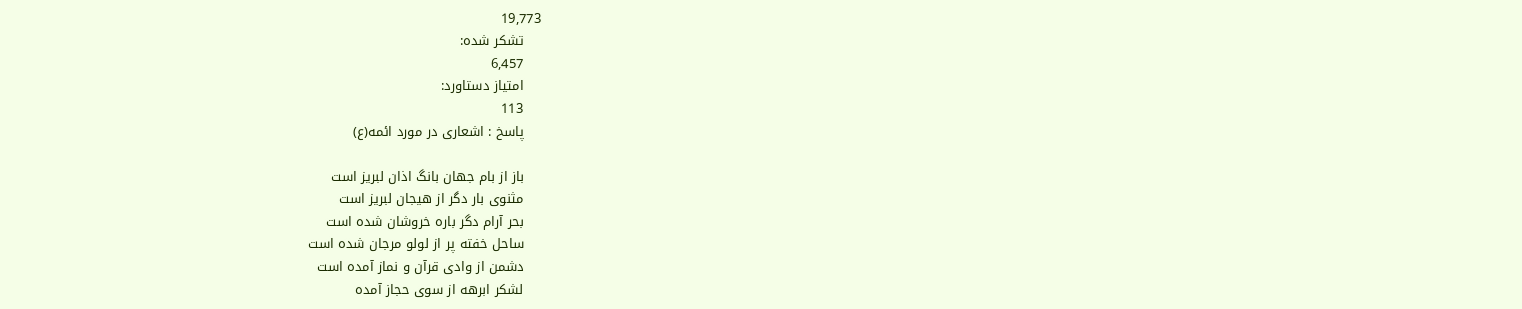19,773
    تشکر شده:
    6,457
    امتیاز دستاورد:
    113
    پاسخ : اشعاری در مورد ائمه(ع)

    باز از بام جهان بانگ اذان لبریز است
    مثنوی بار دگر از هیجان لبریز است
    بحر آرام دگر باره خروشان شده است
    ساحل خفته پر از لولو مرجان شده است
    دشمن از وادی قرآن و نماز آمده است
    لشکر ابرهه از سوی حجاز آمده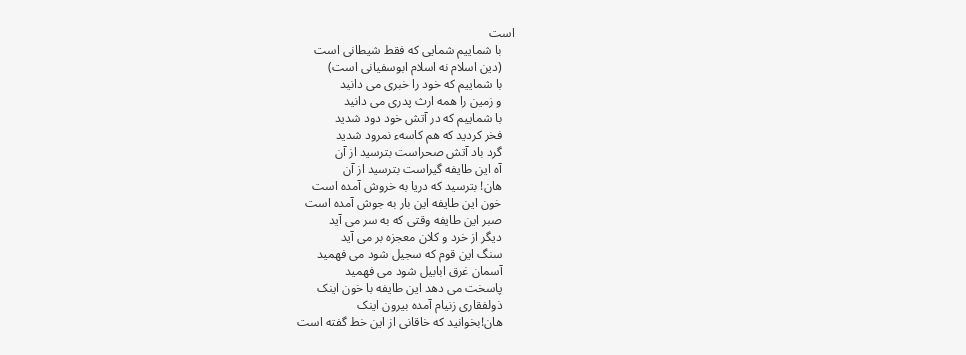است
    با شماییم شمایی که فقط شیطانی است
    (دین اسلام نه اسلام ابوسفیانی است)
    با شماییم که خود را خبری می دانید
    و زمین را همه ارث پدری می دانید
    با شماییم که در آتش خود دود شدید
    فخر کردید که هم کاسهء نمرود شدید
    گرد باد آتش صحراست بترسید از آن
    آه این طایفه گیراست بترسید از آن
    هان! بترسید که دریا به خروش آمده است
    خون این طایفه این بار به جوش آمده است
    صبر این طایفه وقتی که به سر می آید
    دیگر از خرد و کلان معجزه بر می آید
    سنگ این قوم که سجیل شود می فهمید
    آسمان غرق ابابیل شود می فهمید
    پاسخت می دهد این طایفه با خون اینک
    ذولفقاری زنیام آمده بیرون اینک
    هان!بخوانید که خاقانی از این خط گفته است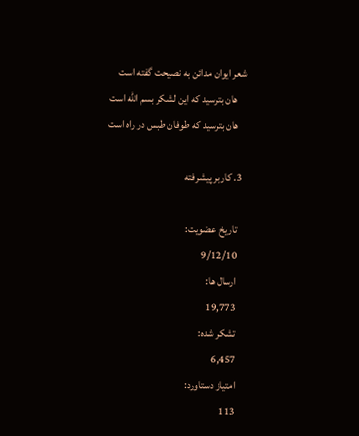شعر ایوان مدائن به نصیحت گفته است
    هان بترسید که این لشکر بسم الله است
    هان بترسید که طوفان طبس در راه است

  3. کاربر پیشرفته

    تاریخ عضویت:
    9/12/10
    ارسال ها:
    19,773
    تشکر شده:
    6,457
    امتیاز دستاورد:
    113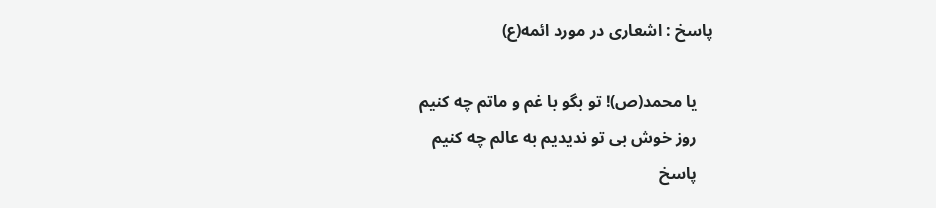پاسخ : اشعاری در مورد ائمه(ع)

    یا محمد(ص)! تو بگو با غم و ماتم چه کنیم
    روز خوش بی تو ندیدیم به عالم چه کنیم
    پاسخ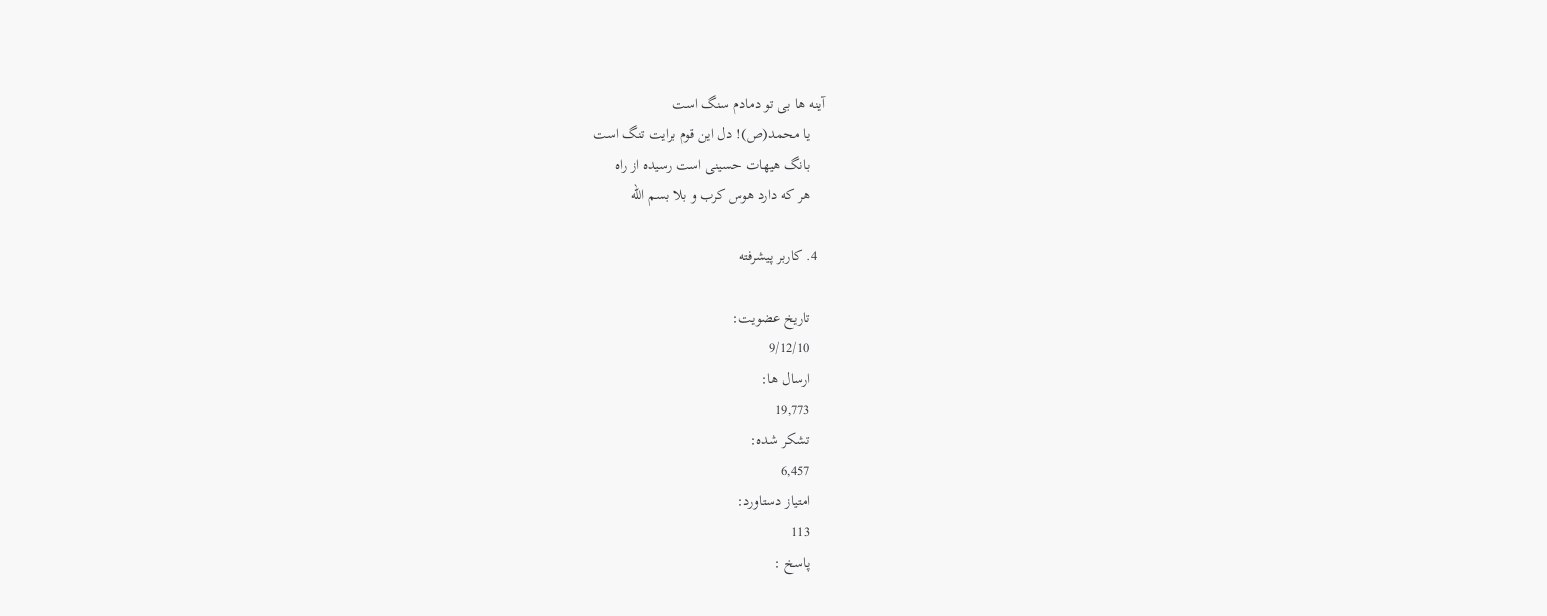آینه ها بی تو دمادم سنگ است
    یا محمد(ص)! دل این قوم برایت تنگ است
    بانگ هیهات حسینی است رسیده از راه
    هر که دارد هوس کرب و بلا بسم الله

  4. کاربر پیشرفته

    تاریخ عضویت:
    9/12/10
    ارسال ها:
    19,773
    تشکر شده:
    6,457
    امتیاز دستاورد:
    113
    پاسخ :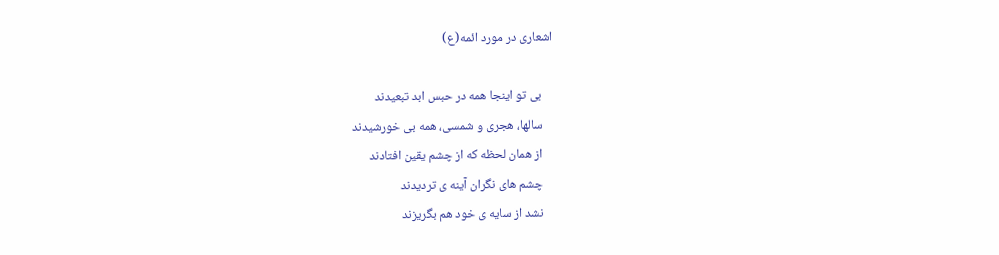اشعاری در مورد ائمه(ع)

    بی تو اینجا همه در حبس ابد تبعیدند
    سالها، هجری و شمسی، همه بی خورشیدند
    از همان لحظه که از چشم یقین افتادند
    چشم های نگران آینه ی تردیدند
    نشد از سایه ی خود هم بگریزند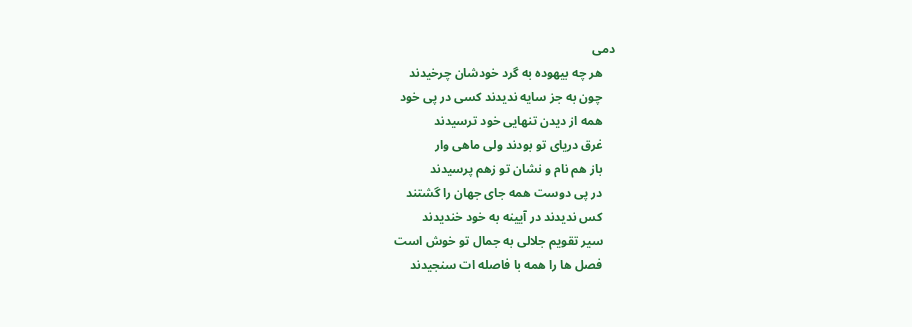دمی
    هر چه بیهوده به گرد خودشان چرخیدند
    چون به جز سایه ندیدند کسی در پی خود
    همه از دیدن تنهایی خود ترسیدند
    غرق دریای تو بودند ولی ماهی وار
    باز هم نام و نشان تو زهم پرسیدند
    در پی دوست همه جای جهان را گشتند
    کس ندیدند در آیینه به خود خندیدند
    سیر تقویم جلالی به جمال تو خوش است
    فصل ها را همه با فاصله ات سنجیدند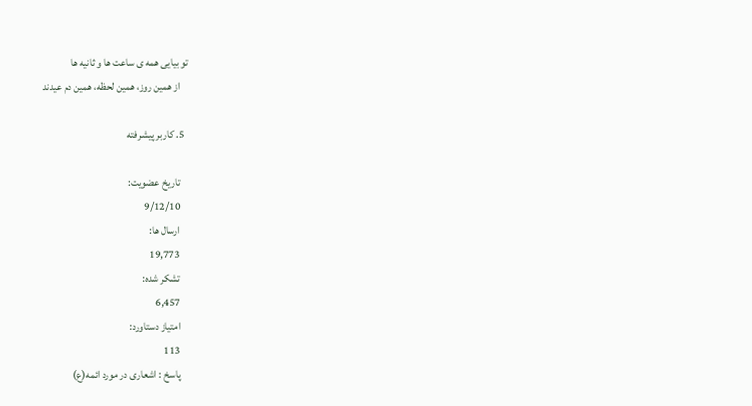تو بیایی همه ی ساعت ها و ثانیه ها
    از همین روز، همین لحظه، همین دم عیدند

  5. کاربر پیشرفته

    تاریخ عضویت:
    9/12/10
    ارسال ها:
    19,773
    تشکر شده:
    6,457
    امتیاز دستاورد:
    113
    پاسخ : اشعاری در مورد ائمه(ع)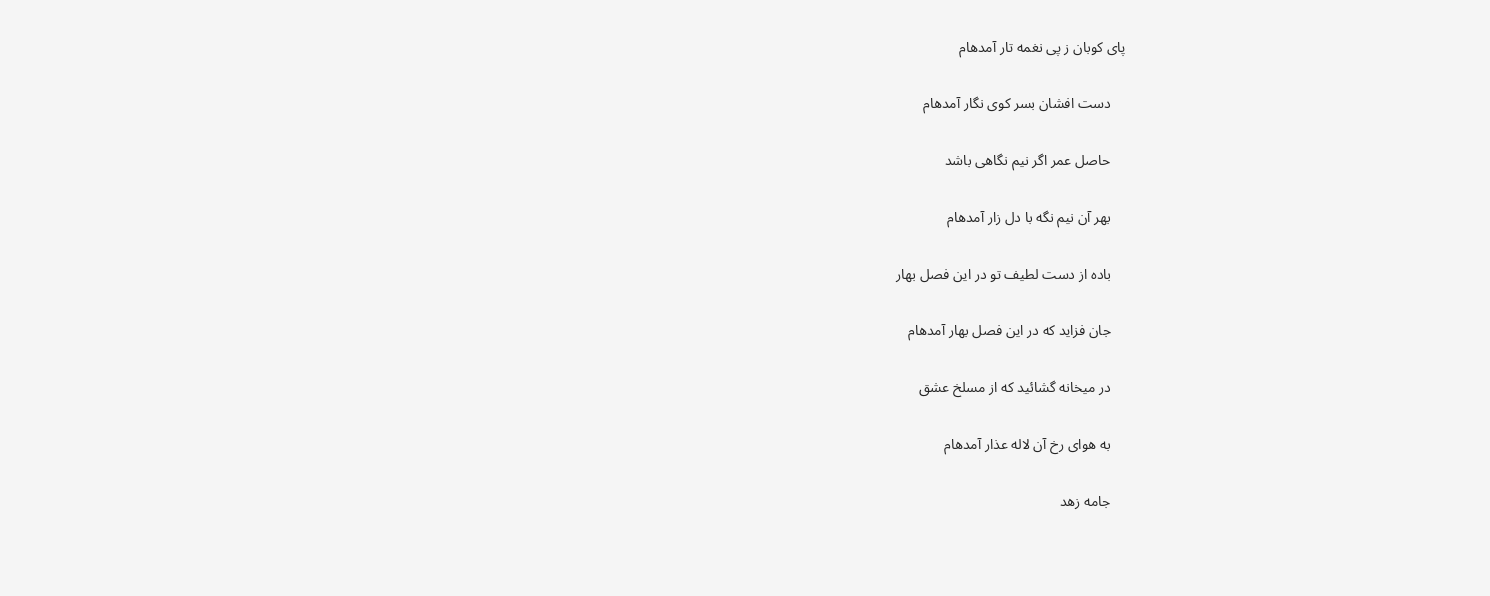پاى كوبان ز پى نغمه تار آمدهام

    دست افشان بسر كوى نگار آمدهام

    حاصل عمر اگر نیم نگاهى باشد

    بهر آن نیم نگه با دل زار آمدهام

    باده از دست لطیف تو در این فصل بهار

    جان فزاید كه در این فصل بهار آمدهام

    در میخانه گشائید كه از مسلخ عشق

    به هواى رخ آن لاله عذار آمدهام

    جامه زهد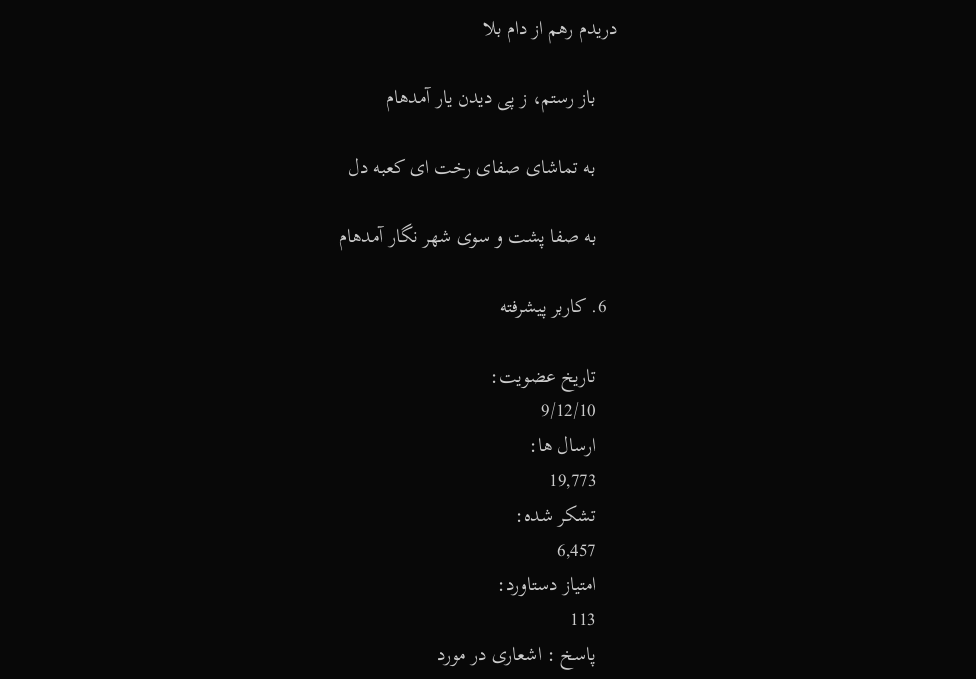دریدم رهم از دام بلا

    باز رستم، ز پى دیدن یار آمدهام

    به تماشاى صفاى رخت اى كعبه دل

    به صفا پشت و سوى شهر نگار آمدهام

  6. کاربر پیشرفته

    تاریخ عضویت:
    9/12/10
    ارسال ها:
    19,773
    تشکر شده:
    6,457
    امتیاز دستاورد:
    113
    پاسخ : اشعاری در مورد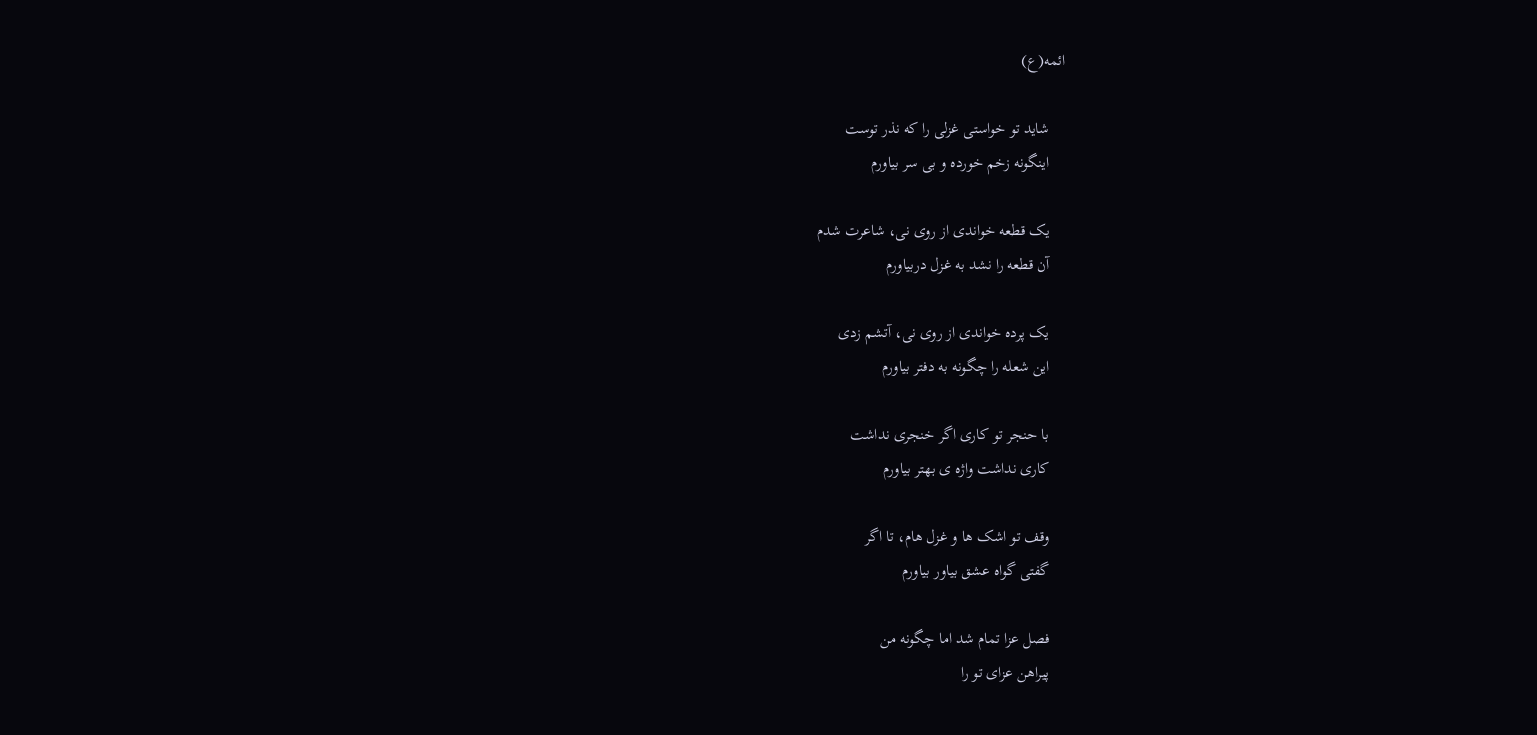ائمه(ع)

    شاید تو خواستی غزلی را که نذر توست
    اینگونه زخم خورده و بی سر بیاورم

    یک قطعه خواندی از روی نی، شاعرت شدم
    آن قطعه را نشد به غزل دربیاورم

    یک پرده خواندی از روی نی، آتشم زدی
    این شعله را چگونه به دفتر بیاورم

    با حنجر تو کاری اگر خنجری نداشت
    کاری نداشت واژه ی بهتر بیاورم

    وقف تو اشک ها و غزل هام، تا اگر
    گفتی گواه عشق بیاور بیاورم

    فصل عزا تمام شد اما چگونه من
    پیراهن عزای تو را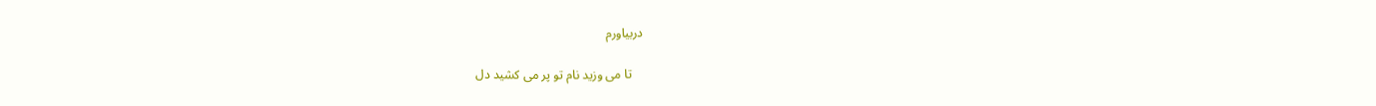دربیاورم

    تا می وزید نام تو پر می کشید دل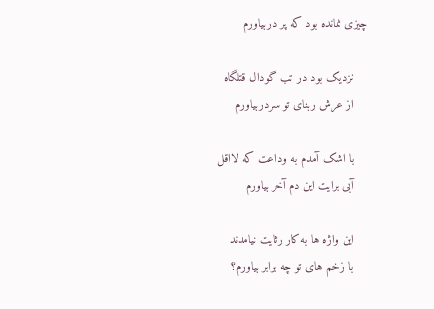چیزی نمانده بود که پر دربیاورم

    نزدیک بود در تب گودال قتلگاه
    از عرش ربنای تو سردربیاورم

    با اشک آمدم به وداعت که لااقل
    آبی برایت این دم آخر بیاورم

    این واژه ها به کار رثایت نیامدند
    با زخم های تو چه برابر بیاورم؟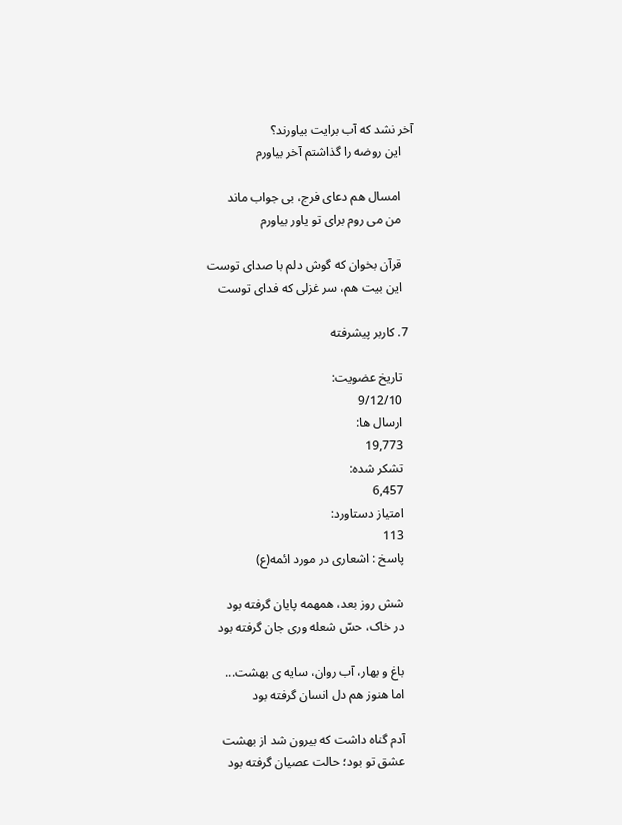آخر نشد که آب برایت بیاورند؟
    این روضه را گذاشتم آخر بیاورم

    امسال هم دعای فرج، بی جواب ماند
    من می روم برای تو یاور بیاورم

    قرآن بخوان که گوش دلم با صدای توست
    این بیت هم، سر غزلی که فدای توست

  7. کاربر پیشرفته

    تاریخ عضویت:
    9/12/10
    ارسال ها:
    19,773
    تشکر شده:
    6,457
    امتیاز دستاورد:
    113
    پاسخ : اشعاری در مورد ائمه(ع)

    شش روز بعد، همهمه پایان گرفته بود
    در خاک، حسّ شعله وری جان گرفته بود

    باغ و بهار، آب روان، سایه ی بهشت...
    اما هنوز هم دل انسان گرفته بود

    آدم گناه داشت که بیرون شد از بهشت
    عشق تو بود؛ حالت عصیان گرفته بود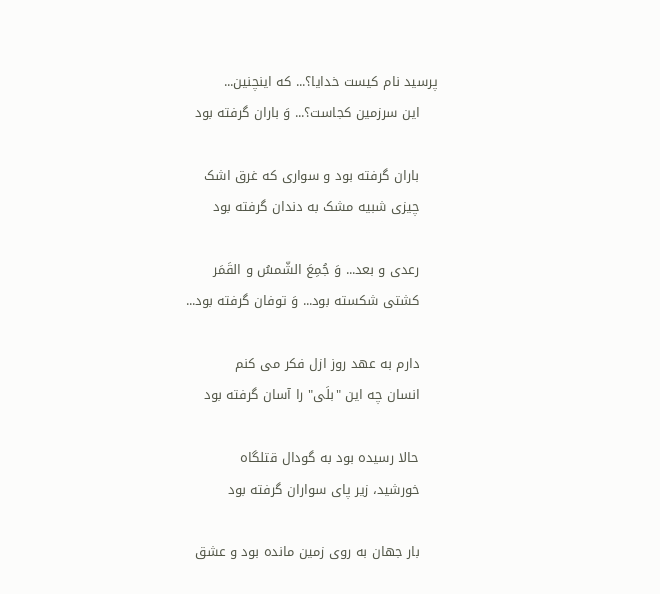پرسید نام کیست خدایا؟... که اینچنین...
    این سرزمین کجاست؟... وَ باران گرفته بود

    باران گرفته بود و سواری که غرق اشک
    چیزی شبیه مشک به دندان گرفته بود

    رعدی و بعد... وَ جُمِعَ الشّمسُ و القَمَر
    کشتی شکسته بود... وَ توفان گرفته بود...

    دارم به عهد روز ازل فکر می کنم
    انسان چه این "بلَی" را آسان گرفته بود

    حالا رسیده بود به گودال قتلگاه
    خورشید، زیر پای سواران گرفته بود

    بار جهان به روی زمین مانده بود و عشق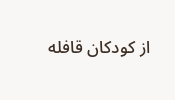از کودکان قافله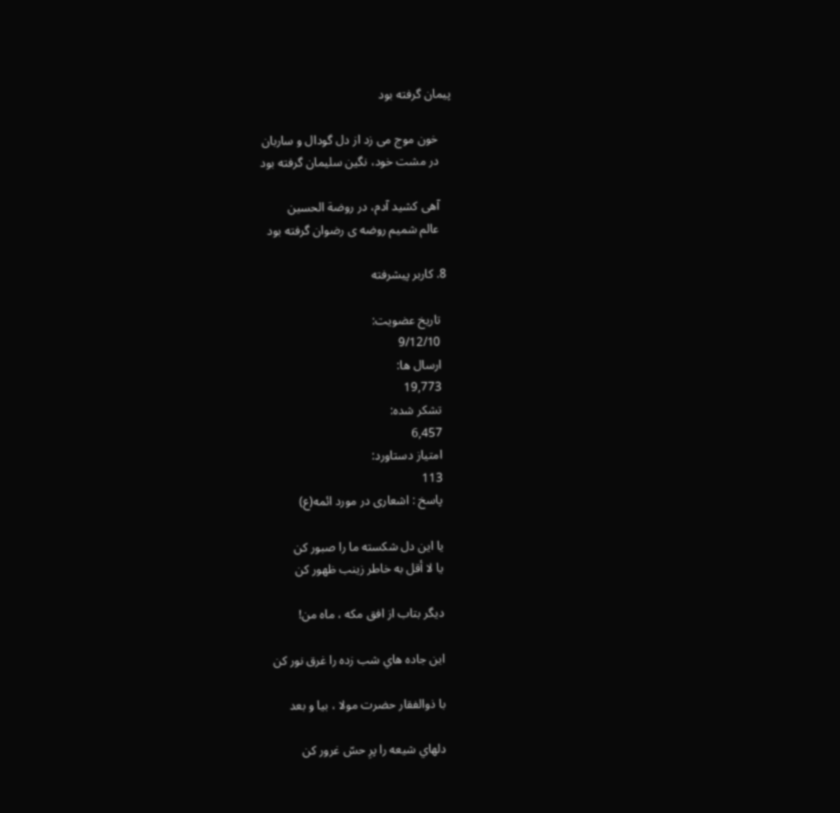پیمان گرفته بود

    خون موج می زد از دل گودال و ساربان
    در مشت خود، نگین سلیمان گرفته بود

    آهی کشید آدم، در روضة الحسین
    عالم شمیم روضه ی رضوان گرفته بود

  8. کاربر پیشرفته

    تاریخ عضویت:
    9/12/10
    ارسال ها:
    19,773
    تشکر شده:
    6,457
    امتیاز دستاورد:
    113
    پاسخ : اشعاری در مورد ائمه(ع)

    يا اين دل شكسته ما را صبور كن
    يا لا أقل به خاطر زينب ظهور كن

    ديگر بتاب از افق مكه ، ماه من!

    اين جاده هاي شب زده را غرق نور كن

    با ذوالفقار حضرت مولا ، بيا و بعد

    دلهاي شيعه را پرِ حسّ غرور كن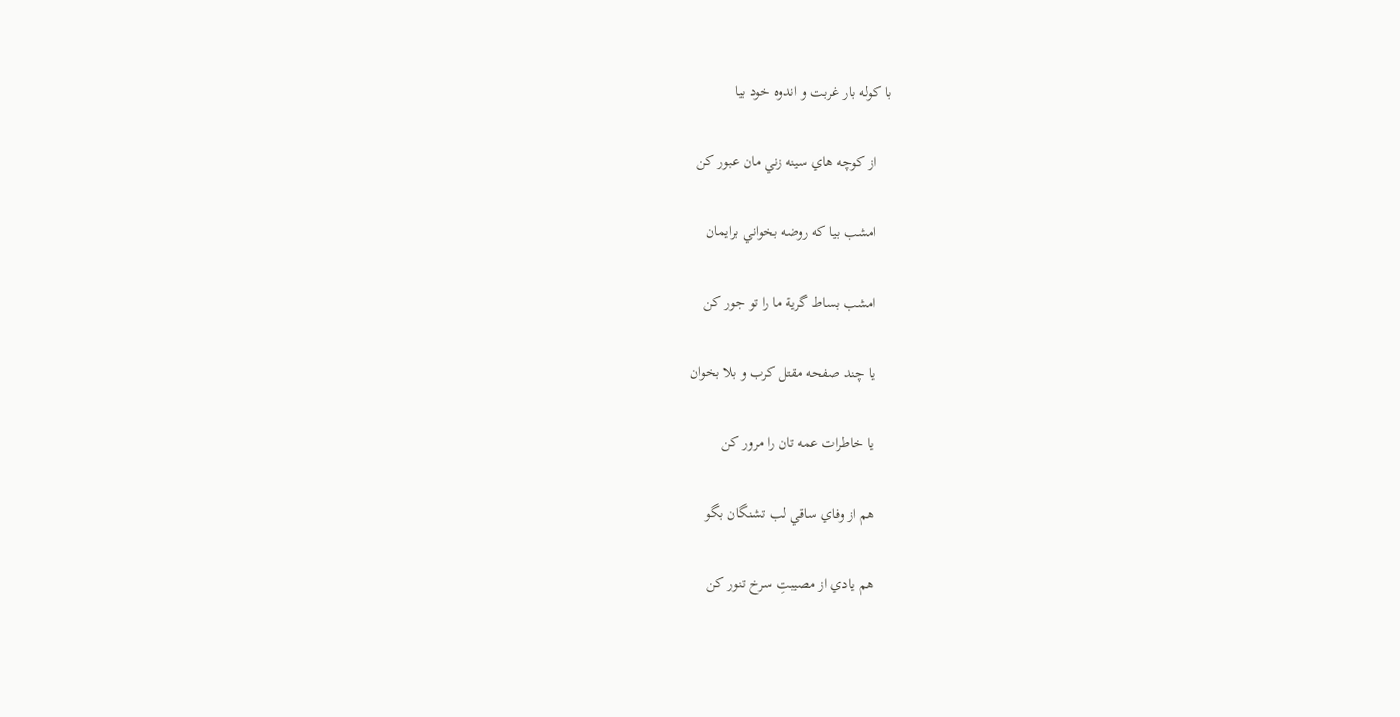با كوله بار غربت و اندوه خود بيا

    از كوچه هاي سينه زني مان عبور كن

    امشب بيا كه روضه بخواني برايمان

    امشب بساط گرية ما را تو جور كن

    يا چند صفحه مقتل كرب و بلا بخوان

    يا خاطرات عمه تان را مرور كن

    هم از وفاي ساقي لب تشنگان بگو

    هم يادي از مصيبتِ سرخ تنور كن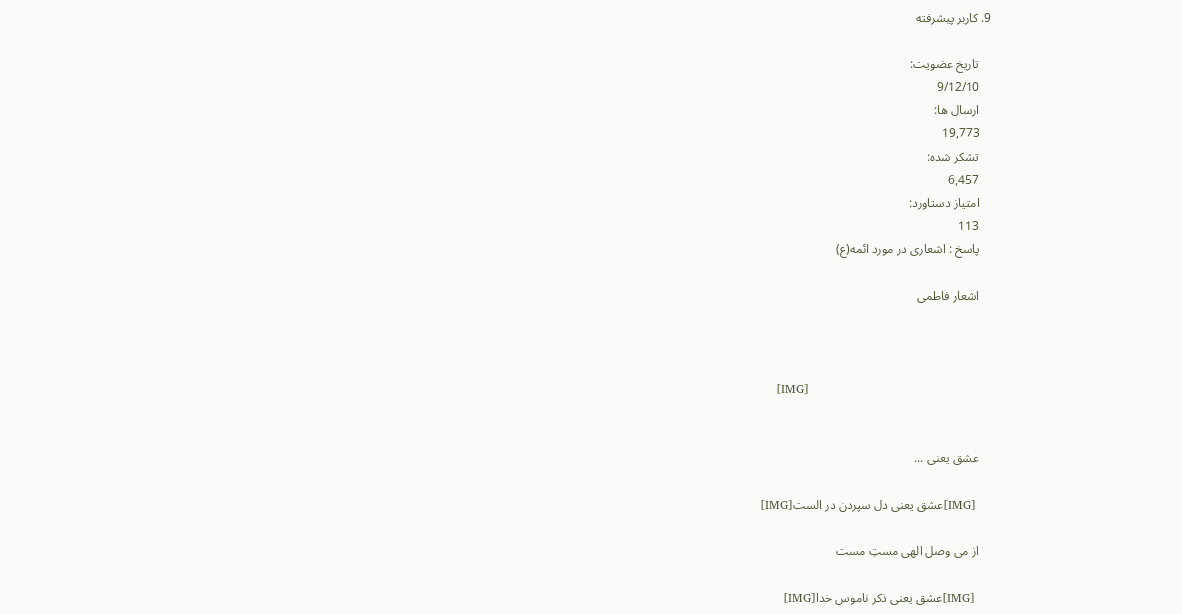9. کاربر پیشرفته

    تاریخ عضویت:
    9/12/10
    ارسال ها:
    19,773
    تشکر شده:
    6,457
    امتیاز دستاورد:
    113
    پاسخ : اشعاری در مورد ائمه(ع)

    اشعار فاطمی



    [IMG]


    عشق یعنی ...

    [IMG]عشق یعنی دل سپردن در الست[IMG]

    از می وصل الهی مستِ مست

    [IMG]عشق یعنی ذكر ناموس خدا[IMG]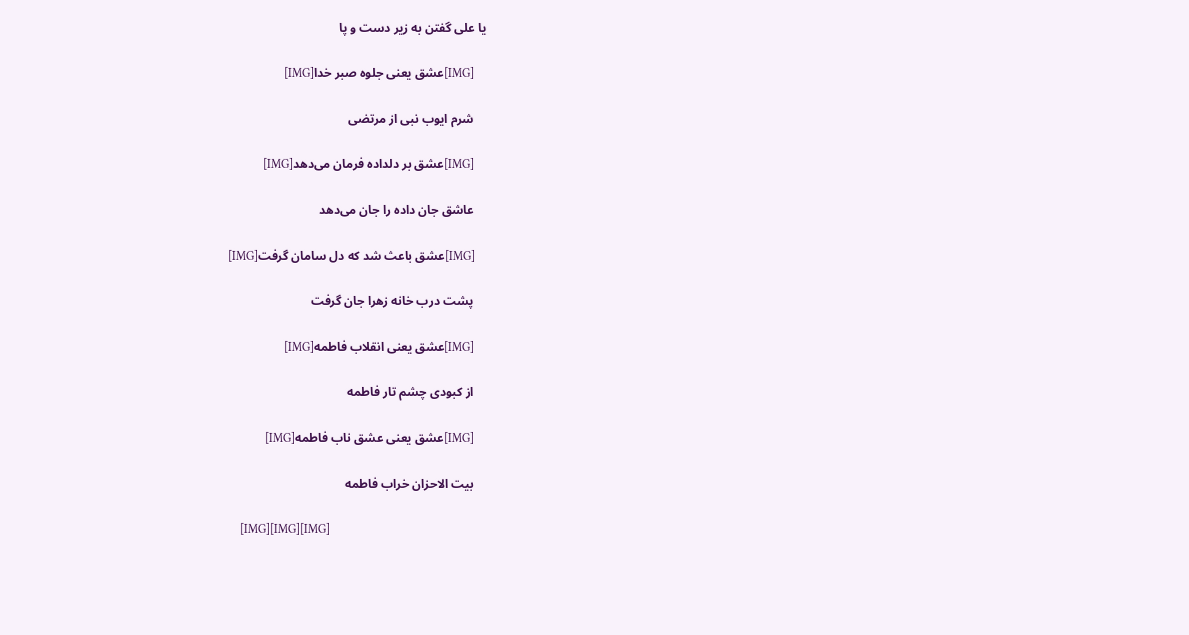یا علی گفتن به زیر دست و پا

    [IMG]عشق یعنی جلوه صبر خدا[IMG]

    شرم ایوب نبی از مرتضی

    [IMG]عشق بر دلداده فرمان می‌دهد[IMG]

    عاشق جان داده را جان می‌دهد

    [IMG]عشق باعث شد كه دل سامان گرفت[IMG]

    پشت درب خانه زهرا جان گرفت

    [IMG]عشق یعنی انقلاب فاطمه[IMG]

    از كبودی چشم تار فاطمه

    [IMG]عشق یعنی عشق ناب فاطمه[IMG]

    بیت الاحزان خراب فاطمه

    [IMG][IMG][IMG]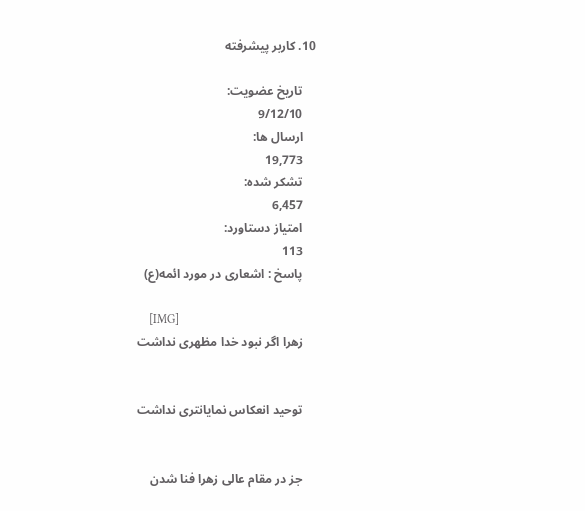10. کاربر پیشرفته

    تاریخ عضویت:
    9/12/10
    ارسال ها:
    19,773
    تشکر شده:
    6,457
    امتیاز دستاورد:
    113
    پاسخ : اشعاری در مورد ائمه(ع)

    [IMG]
    زهرا اگر نبود خدا مظهری نداشت


    توحید انعکاس نمایانتری نداشت


    جز در مقام عالی زهرا فنا شدن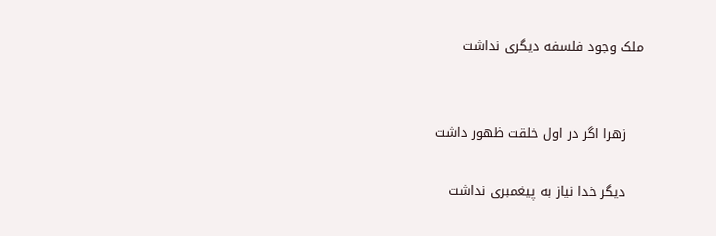ملک وجود فلسفه دیگری نداشت


    زهرا اگر در اول خلقت ظهور داشت

    دیگر خدا نیاز به پیغمبری نداشت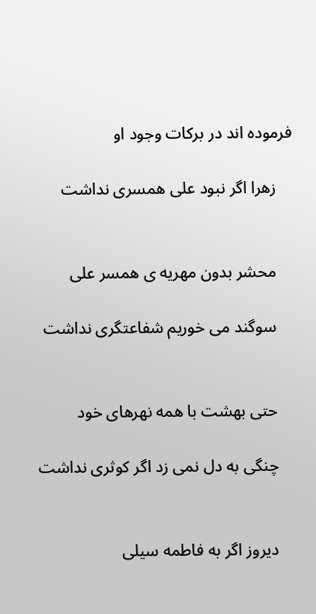فرموده اند در برکات وجود او

    زهرا اگر نبود علی همسری نداشت


    محشر بدون مهریه ی همسر علی

    سوگند می خوریم شفاعتگری نداشت


    حتی بهشت با همه نهرهای خود

    چنگی به دل نمی زد اگر کوثری نداشت


    دیروز اگر به فاطمه سیلی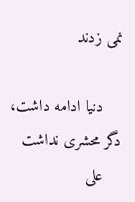نمی زدند

    دنیا ادامه داشت، دگر محشری نداشت
    علی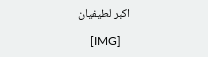اکبر لطیفیان

    [IMG]